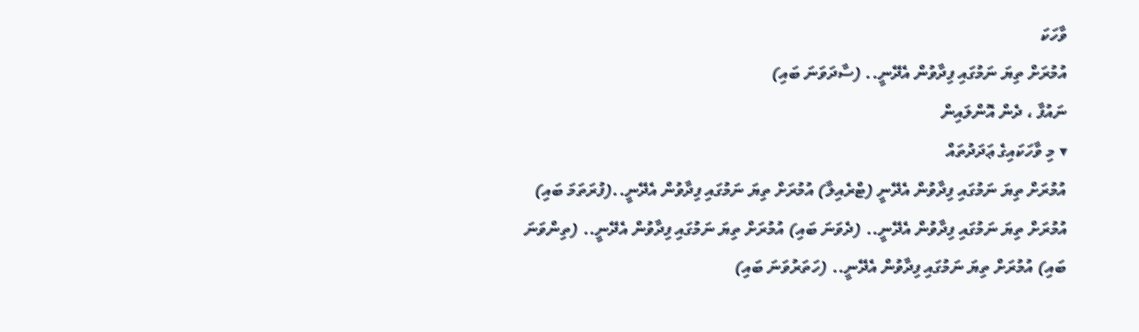ވާހަކަ
އުމުރަށް ތިޔަ ނަމުގައި ފިދާވުން އެދޭނީ.. (ސާދަވަނަ ބައި)
ނައުފާ ، ދެން އޮންލައިން
▾ މި ވާހަކައިގެ ޢަދަދުތައް
އުމުރަށް ތިޔަ ނަމުގައި ފިދާވުން އެދޭނީ (ޓްރެއިލާ) އުމުރަށް ތިޔަ ނަމުގައި ފިދާވުން އެދޭނީ..(ފުރަތަމަ ބައި) އުމުރަށް ތިޔަ ނަމުގައި ފިދާވުން އެދޭނީ.. (ދެވަނަ ބައި) އުމުރަށް ތިޔަ ނަމުގައި ފިދާވުން އެދޭނީ.. (ތިންވަނަ ބައި) އުމުރަށް ތިޔަ ނަމުގައި ފިދާވުން އެދޭނީ.. (ހަތަރުވަނަ ބައި)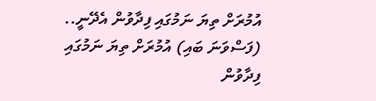އުމުރަށް ތިޔަ ނަމުގައި ފިދާވުން އެދޭނީ.. (ފަސްވަނަ ބައި) އުމުރަށް ތިޔަ ނަމުގައި ފިދާވުން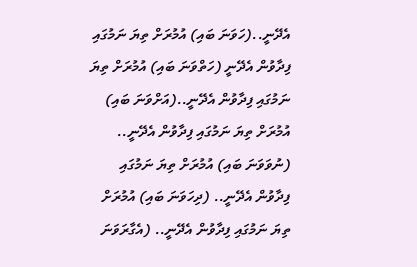އެދޭނީ..(ހަވަނަ ބައި) އުމުރަށް ތިޔަ ނަމުގައި ފިދާވުން އެދޭނީ (ހަތްވަނަ ބައި) އުމުރަށް ތިޔަ ނަމުގައި ފިދާވުން އެދޭނީ..(އަށްވަނަ ބައި) އުމުރަށް ތިޔަ ނަމުގައި ފިދާވުން އެދޭނީ.. (ނުވަވަނަ ބައި) އުމުރަށް ތިޔަ ނަމުގައި ފިދާވުން އެދޭނީ.. (ދިހަވަނަ ބައި) އުމުރަށް ތިޔަ ނަމުގައި ފިދާވުން އެދޭނީ.. (އެގާރަވަނަ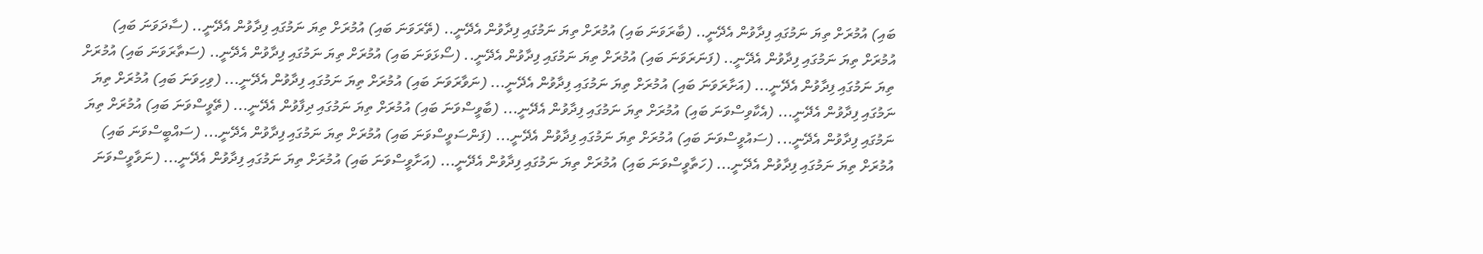ބައި) އުމުރަށް ތިޔަ ނަމުގައި ފިދާވުން އެދޭނީ.. (ބާރަވަނަ ބައި) އުމުރަށް ތިޔަ ނަމުގައި ފިދާވުން އެދޭނީ.. (ތޭރަވަނަ ބައި) އުމުރަށް ތިޔަ ނަމުގައި ފިދާވުން އެދޭނީ.. (ސާދަވަނަ ބައި) އުމުރަށް ތިޔަ ނަމުގައި ފިދާވުން އެދޭނީ.. (ފަނަރަވަނަ ބައި) އުމުރަށް ތިޔަ ނަމުގައި ފިދާވުން އެދޭނީ.. (ސޯޅަވަނަ ބައި) އުމުރަށް ތިޔަ ނަމުގައި ފިދާވުން އެދޭނީ.. (ސަތާރަވަނަ ބައި) އުމުރަށް ތިޔަ ނަމުގައި ފިދާވުން އެދޭނީ... (އަށާރަވަނަ ބައި) އުމުރަށް ތިޔަ ނަމުގައި ފިދާވުން އެދޭނީ... (ނަވާރަވަނަ ބައި) އުމުރަށް ތިޔަ ނަމުގައި ފިދާވުން އެދޭނީ... (ވިހިވަނަ ބައި) އުމުރަށް ތިޔަ ނަމުގައި ފިދާވުން އެދޭނީ... (އެކާވިސްވަނަ ބައި) އުމުރަށް ތިޔަ ނަމުގައި ފިދާވުން އެދޭނީ... (ބާވީސްވަނަ ބައި) އުމުރަށް ތިޔަ ނަމުގައި ދިފާވުން އެދޭނީ... (ތޭވީސްވަނަ ބައި) އުމުރަށް ތިޔަ ނަމުގައި ފިދާވުން އެދޭނީ... (ސައުވީސްވަނަ ބައި) އުމުރަށް ތިޔަ ނަމުގައި ފިދާވުން އެދޭނީ... (ފަންސަވީސްވަނަ ބައި) އުމުރަށް ތިޔަ ނަމުގައި ފިދާވުން އެދޭނީ... (ސައްބީސްވަނަ ބައި) އުމުރަށް ތިޔަ ނަމުގައި ފިދާވުން އެދޭނީ... (ހަތާވީސްވަނަ ބައި) އުމުރަށް ތިޔަ ނަމުގައި ފިދާވުން އެދޭނީ... (އަށާވީސްވަނަ ބައި) އުމުރަށް ތިޔަ ނަމުގައި ފިދާވުން އެދޭނީ... (ނަވާވީސްވަނަ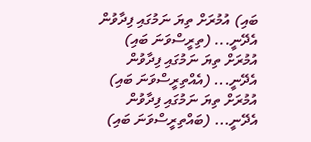ބައި) އުމުރަށް ތިޔަ ނަމުގައި ފިދާވުން އެދޭނީ... (ތިރީސްވަނަ ބައި) އުމުރަށް ތިޔަ ނަމުގައި ފިދާވުން އެދޭނީ... (އެއްތިރީސްވަނަ ބައި) އުމުރަށް ތިޔަ ނަމުގައި ފިދާވުން އެދޭނީ... (ބައްތިރީސްވަނަ ބައި)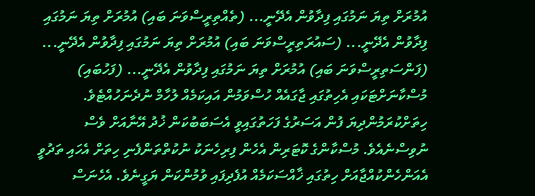އުމުރަށް ތިޔަ ނަމުގައި ފިދާވުން އެދޭނީ... (ތެއްތިރީސްވަނަ ބައި) އުމުރަށް ތިޔަ ނަމުގައި ފިދާވުން އެދޭނީ... (ސައުރަތިރީސްވަނަ ބައި) އުމުރަށް ތިޔަ ނަމުގައި ފިދާވުން އެދޭނީ... (ފަންސަތިރީސްވަނަ ބައި) އުމުރަށް ތިޔަ ނަމުގައި ފިދާވުން އެދޭނީ... (ފަހުބައި)
މުސްކާނަށްޓަކައި އެހިތުގައި ޖާގައެއް ހުސްވަމުން އައިކަމެއް ލުހާމް ނުދެނަހުއްޓެވެ. ހިތަށްކުރަމުންދިޔަ ފުން އަސަރުގެ ފަހަތުގައިވީ އެސަބަބުކަން ޚުދު އޭނާއަށް ވެސް ނުވިސްނެއެވެ. މުސްކާންގެ ކޮޓަރިން އެހެން ފިރިހެނަކު ނުކުތްތަންފެނި ހިތަށް އެހައި ތަދުވީ އެއަންހެންކުއްޖާއަށް ހިތުގައި ޚާއްސަކަމެއް އުފެދިފައި ވުމުންކަން ޔަގީނެވެ. އެހެނަސް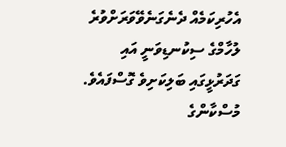އެހުރިކަމެއް ދެނެގަނެވޭވަރަށްވުރެ ލުހާމްގެ ސިކުނޑިވަނީ އައި ގަދަރުޅީގައި ބަލިކަށިވެ ގޮސްފައެވެ.
މުސްކާންގެ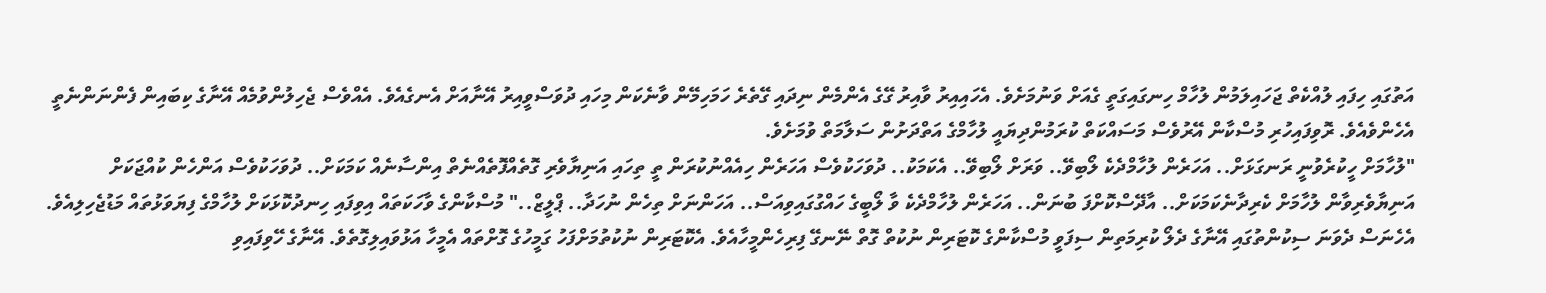އަތުގައި ހިފައި ލުއްކެތް ޖަހައިލަމުން ލުހާމް ހިނގައިގަތީ ގެއަށް ވަނުމަށެވެ. އެހައިއިރު ވާއިރު ގޭގެ އެންމެން ނިދައި ގޭތެރެ ހަމަހިމޭން ވާނެކަން މިހައި ދުވަސްވީއިރު އޭނާއަށް އެނގެއެވެ. އެއްވެސް ޖެހިލުންވުމެއް އޭނާގެ ކިބައިން ފެންނަންނެތީ އެހެންވެއެވެ. ރޮވިފައިހުރި މުސްކާން އޭރުވެސް މަސައްކަތް ކުރަމުންދިޔައީ ލުހާމްގެ އަތްދަށުން ސަލާމަތް ވުމަށެވެ.
"ލުހާމަށް ހީކުރެވުނީ ރަނގަޅަށް.. އަހަރެން ލުހާމްދެކެ ލޯބިވޭ.. ވަރަށް ލޯބިވޭ.. އެކަމަކު.. ދުވަހަކުވެސް އަހަރެން ހިއެއްނުކުރަން ތީ ތިހައި އަނިޔާވެރި ގޮތެއްފޮތެއްނެތް އިންސާނެއް ކަމަކަށް.. ދުވަހަކުވެސް އަންހެން ކުއްޖަކަށް އަނިޔާވެރިވާން ލުހާމަށް ކެރިދާނެކަމަކަށް.. އާދޭސްކޮށްފަ ބުނަން.. އަހަރެން ލުހާމްދެކެ ވާ ލޯބީގެ ހައްގުގައިވިއަސް.. އަހަންނަށް ތިހެން ނުހަދާ.. ޕްލީޒް.." މުސްކާންގެ ވާހަކަތައް އިވިފައި ހިނދުކޮޅަކަށް ލުހާމްގެ ފިޔަވަޅުތައް މަޑުޖެހިލިއެވެ. އެހެނަސް ދެވަނަ ސިކުންތުގައި އޭނާގެ ދެލޯ ކުރިމަތިން ސިފަވީ މުސްކާންގެ ކޮޓަރިން ނުކުތް ގޮތް ނޭނގޭ ފިރިހެންމީހާއެވެ. އެކޮޓަރިން ނުކުތުމަށްފަހު ގަމީހުގެ ގޮށްތައް އެމީހާ އަޅުވައިލިގޮތެވެ. އޭނާގެ ހޭވިފައިވި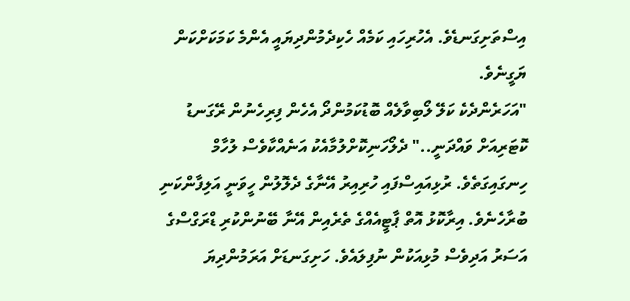އިސްތަށިގަނޑެވެ. އެހުރިހައި ކަމެއް ހެކިދެމުންދިޔައީ އެންމެ ކަމަކަށްކަން ޔަގީނެވެ.
"އަހަރެންދެކެ ކަލޭ ލޯބިވާލެއް ބޮޑުކަމުންދޯ އެހެން ފިރިހެނުން ރޭގަނޑު ކޮޓަރިއަށް ވައްދަނީ.." ދެލޯހަނިކޮށްލުމާއެކު އަނެއްކާވެސް ލުހާމް ހިނގައިގަތެވެ. ރުޅިއައިސްފައި ހުރިއިރު އޭނާގެ ދެލޮލުން ހީވަނީ އަލިފާންކަނި ބުރާހެނެވެ. އިރާކޮޅު އޮތް ޕާޓީއެއްގެ ތެރެއިން އޭނާ ބޭނުންކުރި ޑްރަގްސްގެ އަސަރު އަދިވެސް މުޅިއަކުން ނުފިލައެވެ. ހަށިގަނޑަށް އަރަމުންދިޔަ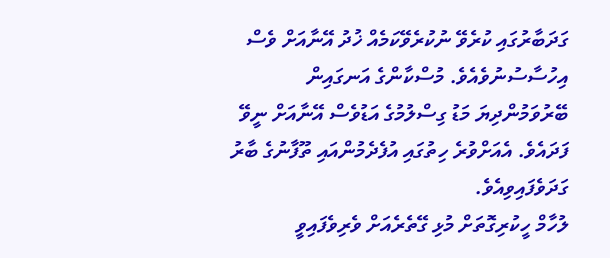ގަދަބާރުގައި ކުރެވޭ ނުކުރެވޭކަމެއް ޚުދު އޭނާއަށް ވެސް އިހުސާސުނުވެއެވެ. މުސްކާންގެ އަނގައިން ބޭރުވަމުންދިޔަ މަޑު ގިސްލުމުގެ އަޑުވެސް އޭނާއަށް ނީވޭ ފަދައެވެ. އެއަށްވުރެ ހިތުގައި އުފެދެމުންއައި ތޫފާނުގެ ބާރު ގަދަވެފައިވިއެވެ.
ލުހާމް ހީކުރިގޮތަށް މުޅި ގޭތެރެއަށް ވެރިވެފައިވީ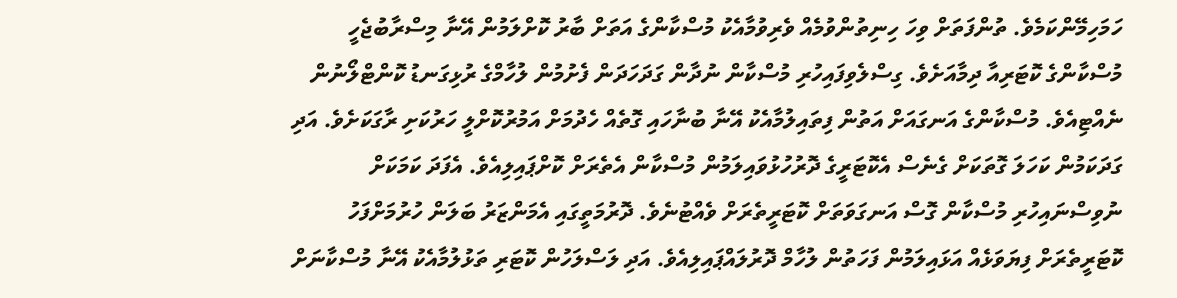ހަމަހިމޭންކަމެވެ. ތުންފަތަށް ވިހަ ހިނިތުންވުމެއް ވެރިވުމާއެކު މުސްކާންގެ އަތަށް ބާރު ކޮށްލަމުން އޭނާ މިސްރާބުޖެހީ މުސްކާންގެ ކޮޓަރިއާ ދިމާއަށެވެ. ގިސްލެވިފައިހުރި މުސްކާން ނުދާން ގަދަހަދަން ފެށުމުން ލުހާމްގެ ރުޅިގަނޑު ކޮންޓްލޯނުން ނެއްޓިއެވެ. މުސްކާންގެ އަނގައަށް އަތުން ފިތައިލުމާއެކު އޭނާ ބުނާހައި ގޮތެއް ހެދުމަށް އަމުރުކޮށްލީ ހަރުކަށި ރާގަކަށެވެ. އަދި ގަދަކަމުން ކަހަލަ ގޮތަކަށް ގެނެސް އެކޮޓަރީގެ ދޮރުހުޅުވައިލަމުން މުސްކާން އެތެރަށް ކޮށްޕައިލިއެވެ. އެފަދަ ކަމަކަށް ނުވިސްނައިހުރި މުސްކާން ގޮސް އަނގަވަތަށް ކޮޓަރީތެރަށް ވެއްޓުނެވެ. ދޮރުމަތީގައި އެމަންޒަރު ބަލަން ހުރުމަށްފަހު ކޮޓަރީތެރަށް ފިޔަވަޅެއް އަޅައިލަމުން ފަހަތުން ލުހާމް ދޮރުލައްޕައިލިއެވެ. އަދި ލަސްލަހުން ކޮޓަރި ތަޅުލުމާއެކު އޭނާ މުސްކާނަށް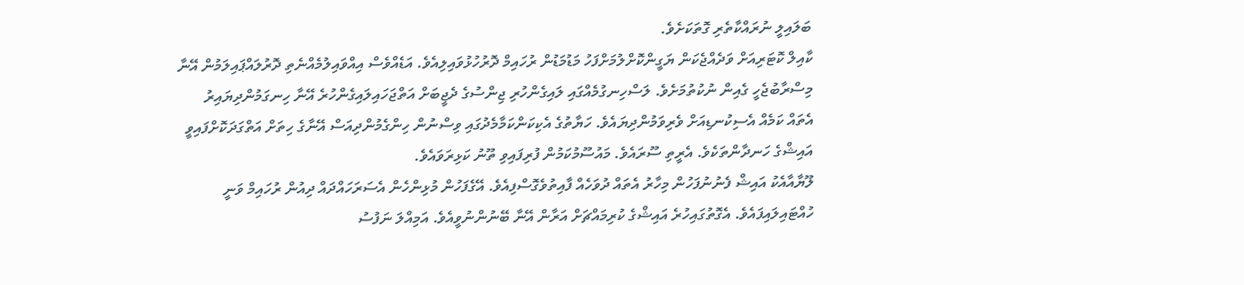ބަލައިލީ ނުރައްކާތެރި ގޮތަކަށެވެ.
ކާއިލް ކޮޓަރިއަށް ވަދެއްޖެކަން ޔަގީންކޮށްލުމަށްފަހު މަޑުމަޑުން ރުހައިމް ދޮރުހުޅުވައިލިއެވެ. އަޑެއްވެސް އިއްވައިލުމެއްނެތި ދޮރުލައްޕައިލަމުން އޭނާ މިސްރާބުޖެހީ ގެއިން ނުކުތުމަށެވެ. ލަސްހިނގުމެއްގައި ލައިގެންހުރި ޖިންސުގެ ދެޖީބަށް އަތްޖަހައިލައިގެންހުރެ އޭނާ ހިނގަމުންދިޔައިރު އެތައް ކަމެއް އެސިކުނޑިއަށް ވެރިވަމުންދިޔައެވެ. ހަޔާތުގެ އެކިކަންކަމާމެދުގައި ވިސްނުން ހިންގެމުންދިއަސް އޭނާގެ ހިތަށް އަތްގަދަކޮށްފައިވީ އައިޝްގެ ހަނދާންތަކެވެ. އެރީތި ސޫރައެވެ. މައުސޫމުކަމުން ފުރިފައިވި ތޫނު ކަޅިރަވައެވެ.
ލޫޔާއާއެކު އައިޝް ފެނުނުފަހުން މިހާރު އެތައް ދުވަހެއް ފާއިތުވެގޮސްފިއެވެ. އޭގެފަހުން މުޅިންހެން އެސަރަހައްދައް ދިއުން ރުހައިމް ވަނީ ހުއްޓައިލައިފައެވެ. އެގޮތުގައިހުރެ އައިޝްގެ ކުރިމައްޗަށް އަރާން އޭނާ ބޭނުންނުވީއެވެ. އަމިއްލަ ނަފުސު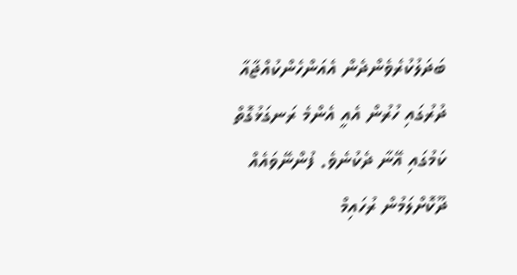ބަދަލުކުރެވެންދެން އެއަންހެންކުއްޖާއާ ދުރުގައި ހުރުން އެއީ އެންމެ ރަނގަޅުގޮތް ކަމުގައި އޭނާ ދެކުނެވެ. ފުންނޭވައެއް ދޫކޮށްލަމުން ރުހައިމް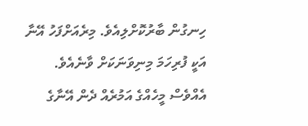ހިނގުން ބާރުކޮށްލިއެވެ. މިރެއަށްފަހު އޭނާ އަކީ ފުރިހަމަ މިނިވަނަކަށް ވާނެއެވެ. އެއްވެސް މީހެއްގެ އަމުރެއް ދެން އޭނާގެ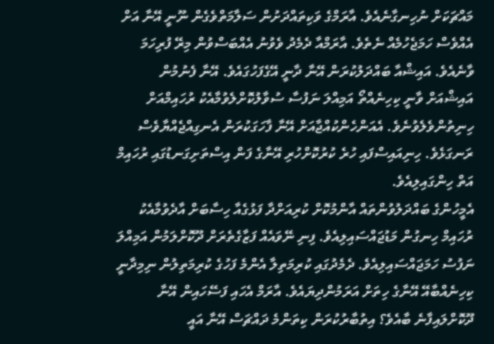މައްޗަކަށް ނުހިނގާނެއެވެ. އާރަމްގެ ވަކިތައްދަށުން ސަލާމަތްވެގެން ނޫނީ އޭނާ އަށް އެއްވެސް ހަމަޖެހުމެއް ނެތެވެ. އާރަމްއާ ދެމެދު ވެވުނު އެއްބަސްވުން މިރޭ ފުރިހަމަ ވާނެއެވެ. އައިޝްއާ ބައްދަލުކުރަން އޭނާ ދާނީ އޭގެފަހުގައެވެ. އޭނާ ފެނުމުން އައިޝްއަށް ވާނީ ކިހިނެއްތޯ އަމިއްލަ ނަފުސާ ސުވާލުކޮށްލެވުމާއެކު ރުހައިމްއަށް ހިނިތުންވެލެވުނެވެ. އެއަންހެންކުއްޖާއަށް އޭނާ ފާހަގަކުރަން އެނގިއްޖެއްޔާވެސް ރަނގަޅެވެ. ހިނިއައިސްފައި ހުރެ ކުރުކޮށްހުރި އޭނާގެ ފަން އިސްތަށިގަނޑުގައި ރުހައިމް އަތް ހިންގައިލިއެވެ.
އެމީހުންގެ ބައްދަލުވުންތައް އާންމުކޮށް ކުރިއަށްދާ ފަޅުގެއާ ހިސާބަށް އާދެވުމާއެކު ރުހައިމް ހިނގުން މަޑުޖައްސައިލިއެވެ. ފިނި ނޭވައެއް ފަޒާގެތެރަށް ދޫކޮށްލަމުން އަމިއްލަ ނަފުސު ހަމަޖައްސައިލިއެވެ. ދެމެދުގައި ކުރިމަތިލާ އެންމެ ފަހުގެ ކުރިމަތިލުން ނިމިދާނީ ކިހިނެއްބާއޭ އޭނާގެ ހިތަށް އަރަމުންދިޔައެވެ. އާރަމް އެހައި ފަސޭހައިން އޭނާ ދޫކޮށްލައިފާނެ ބާއެވެ؟ އިތުބާރުކުރަން ކިތަންމެ ދައްޗަސް އޭނާ އައީ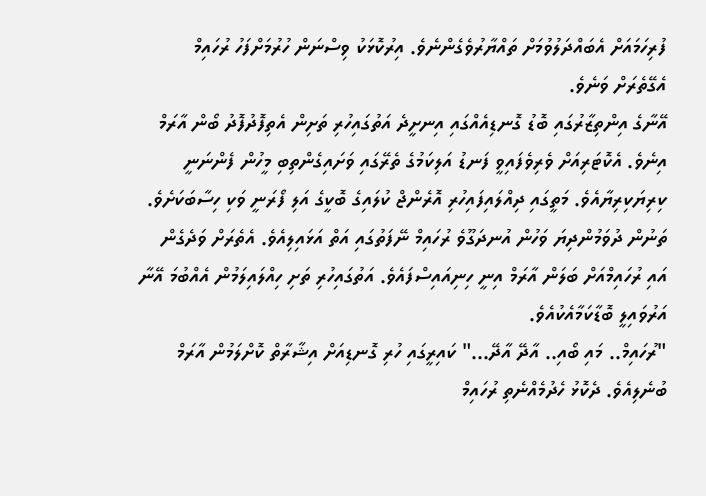ފުރިހަމައަށް އެބައްދަލުވުމަށް ތައްޔާރުވެގެންނެވެ. އިރުކޮޅަކު ވިސްނަން ހުރުމަށްފަހު ރުހައިމް އެގޭތެރަށް ވަނެވެ.
އޭނާގެ އިންތިޒާރުގައި ބޮޑު ގޮނޑިއެއްގައި އިނށީދެ އަތުގައިހުރި ތަށިން އެތިފޮދުފޮދު ބޯން އާރަމް އިނެވެ. އެކޮޓަރިއަށް ވެރިވެފައިވީ ފަނޑު އަލިކަމުގެ ތެރޭގައި ވަށައިގެންތިބި މީހުން ފެންނަނީ ކިރިޔަކިރިޔާއެވެ. މަތީގައި ދިއްލައިފައިހުރި އޮރެންޖް ކުލައިގެ ބޮކީގެ އަލި ފޯރަނީ ވަކި ހިސާބަކަށެވެ. ތަނުން ދުވަމުންދިޔަ ވަހުން އުނދަގޫވެ ރުހައިމް ނޭފަތުގައި އަތް އަޅައިލިއެވެ. އެތެރަށް ވަދެގެން އައި ރުހައިމްއަށް ބަލަން އާރަމް އިނީ ހިނިއައިސްފައެވެ. އަތުގައިހުރި ތަށި ހިއްލައިލަމުން އެއްބުމަ އޭނާ އަރުވައިލީ ބޮޑާކަމާއެކުއެވެ.
"ރުހައިމް.. މައި ބޯއި.. އާދޭ އާދޭ..." ކައިރީގައި ހުރި ގޮނޑިއަށް އިޝާރާތް ކޮށްލަމުން އާރަމް ބުނެލިއެވެ. ދެކޮޅު ހެދުމެއްނެތި ރުހައިމް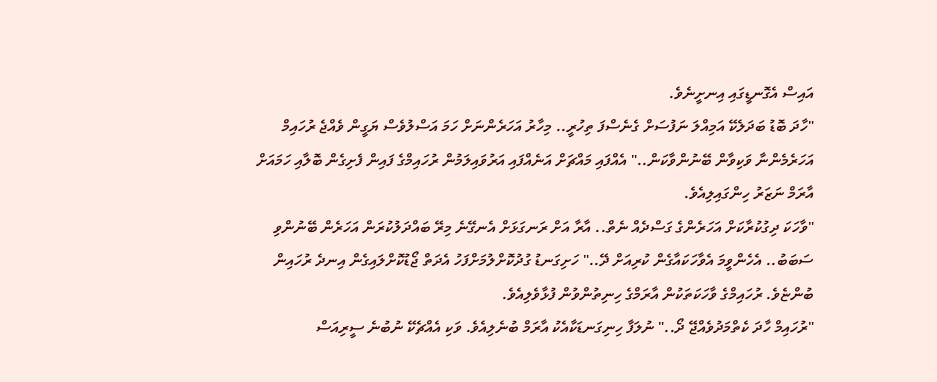އައިސް އެގޮނޑީގައި އިނށީނެވެ.
"ހާދަ ބޮޑު ބަދަލެކޭ އަމިއްލަ ނަފުސަށް ގެނެސްފަ ތިހުރީ.. މިހާރު އަހަރެންނަށް ހަމަ އަސްލުވެސް ޔަގީން ވެއްޖެ ރުހައިމް އަހަރެމެންނާ ވަކިވާން ބޭނުންވާކަން.." އެއްފައި މައްޗަށް އަނެއްފައި އަރުވައިލަމުން ރުހައިމްގެ ފައިން ފެށިގެން ބޮލާއި ހަމައަށް އާރަމް ނަޒަރު ހިންގައިލިއެވެ.
"ވާހަކަ ދިގުކުރާކަށް އަހަރެންގެ ގަސްދެއް ނެތް.. އާރާ އަށް ރަނގަޅަށް އެނގޭނެ މިރޭ ބައްދަލުކުރަން އަހަރެން ބޭނުންވި ސަބަބު.. އެހެންވީމަ އެވާހަކައާގެން ކުރިއަށް ދޭ.." ހަށިގަނޑު ގުދުކޮށްލުމަށްފަހު އެދަތް ޖޯޑުކޮށްލައިގެން އިނދެ ރުހައިން ބުންޏެވެ. ރުހައިމްގެ ވާހަކަތަކުން އާރަމްގެ ހިނިތުންވުން ފުޅާވެލިއެވެ.
"ރުހައިމް ހާދަ ކެތްމަދުވެއްޖޭ ދޯ.." ނުލަފާ ހިނިގަނޑަކާއެކު އާރަމް ބުނެލިއެވެ. ވަކި އެއްޗެކޭ ނުބުނެ ސީރިއަސް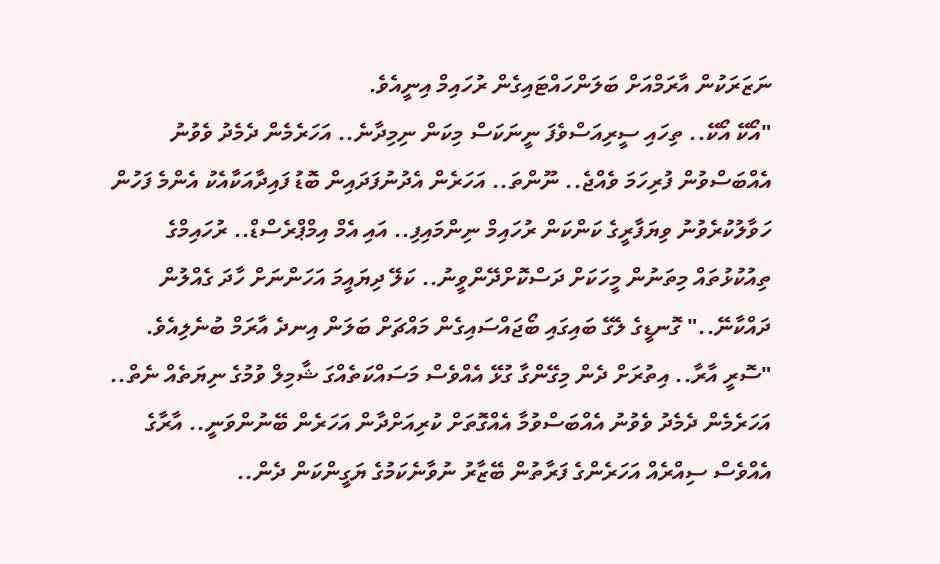ނަޒަރަކުން އާރަމްއަށް ބަލަންހައްޓައިގެން ރުހައިމް އިނީއެވެ.
"އޯކޭ އޯކޭ.. ތިހައި ސީރިއަސްވެފަ ނީނަކަސް މިކަން ނިމިދާނެ.. އަހަރެމެން ދެމެދު ވެވުނު އެއްބަސްވުން ފުރިހަމަ ވެއްޖެ.. ނޫންތަ.. އަހަރެން އެދުނުފަދައިން ބޮޑު ފައިދާއަކާއެކު އެންމެ ފަހުން ހަވާލުކުރެވުނު ވިޔަފާރީގެ ކަންކަން ރުހައިމް ނިންމައިފި.. އައި އެމް އިމްޕްރެސްޑް.. ރުހައިމްގެ ތިއުކުޅުތައް މިތަނުން މީހަކަށް ދަސްކޮށްދޭންވީނު.. ކަލޭ ދިޔައީމަ އަހަންނަށް ހާދަ ގެއްލުން ދައްކާނޭ.." ގޮނޑީގެ ލެގޭ ބައިގައި ބޯޖައްސައިގެން މައްޗަށް ބަލަން އިނދެ އާރަމް ބުނެލިއެވެ.
"ސޮރީ އާރާ.. އިތުރަށް ދެން މިގޭންގާ ގުޅޭ އެއްވެސް މަސައްކަތެއްގަ ޝާމިލް ވުމުގެ ނިޔަތެއް ނެތް.. އަހަރެމެން ދެމެދު ވެވުނު އެއްބަސްވުމާ އެއްގޮތަށް ކުރިއަށްދާން އަހަރެން ބޭނުންވަނީ.. އާރާގެ އެއްވެސް ސިއްރެއް އަހަރެންގެ ފަރާތުން ބޭޒާރު ނުވާނެކަމުގެ ޔަގީންކަން ދެން..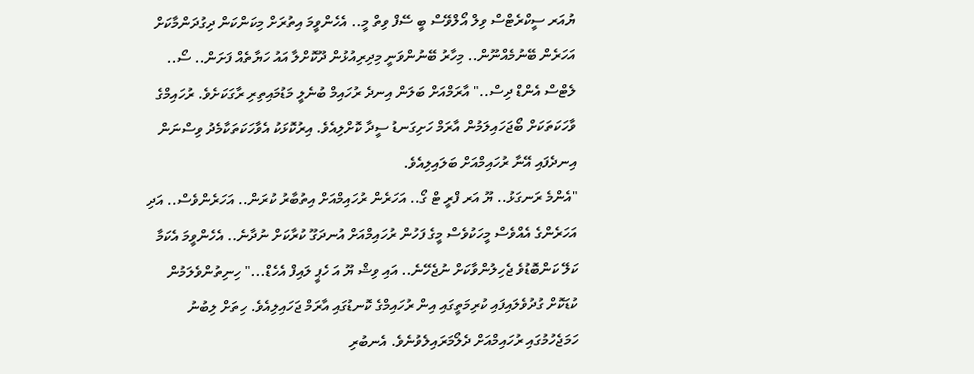ޔުއަރ ސީކްރެޓްސް ވިލް އޯލްވޭސް ބީ ސޭފް ވިތް މީ.. އެހެންވީމަ އިތުރަށް މިކަންކަން ދިގުދަންމާކަށް އަހަރެން ބޭނުމެއްނޫން.. މިހާރު ބޭނުންވަނީ މިދިރިއުޅުން ދޫކޮށްލާ އައު ހަޔާތެއް ފަށަން.. ސޯ.. ލެޓްސް އެންޑް ދިސް.." އާރަމްއަށް ބަލަން އިނދެ ރުހައިމް ބުނެލީ މަޑުމައިތިރި ރާގަކަށެވެ. ރުހައިމްގެ ވާހަކަތަކަށް ބޯޖަހައިލަމުން އާރަމް ހަށިގަނޑު ސީދާ ކޮށްލިއެވެ. އިރުކޮޅަކު އެވާހަކަތަކާމެދު ވިސްނަން އިނދެފައި އޭނާ ރުހައިމްއަށް ބަލައިލިއެވެ.
"އެންމެ ރަނގަޅު.. ޔޫ އަރ ފްރީ ޓް ގޯ.. އަހަރެން ރުހައިމްއަށް އިތުބާރު ކުރަން.. އަހަރެންވެސް.. އަދި އަހަރެންގެ އެއްވެސް މީހަކުވެސް މީގެ ފަހުން ރުހައިމްއަށް އުނދަގޫ ކުރާކަށް ނުދާނެ.. އެހެންވީމަ އެކަމާ ކަލޭ ކަންބޮޑުވެ ޖެހިލުންވާކަށް ނުޖެހޭނެ.. އައި ވިޝް ޔޫ އަ ހެޕީ ލައިފް އެހެޑް..." ހިނިތުންވެލަމުން ކުޑަކޮށް ގުދުވެލައިފައި ކުރިމަތީގައި އިން ރުހައިމްގެ ކޮނޑުގައި އާރަމް ޖަހައިލިއެވެ. ހިތަށް ލިބުނު ހަމަޖެހުމުގައި ރުހައިމްއަށް ދެލޯމަރައިލެވުނެވެ. އެނބުރި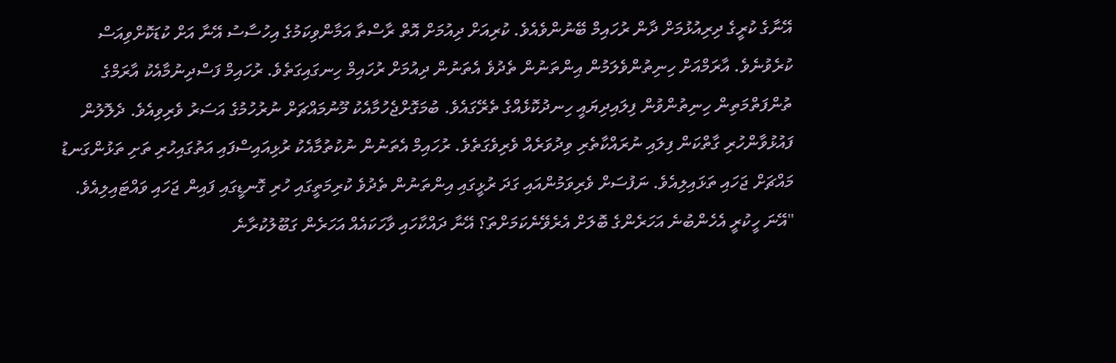އޭނާގެ ކުރީގެ ދިރިއުޅުމަށް ދާން ރުހައިމް ބޭނުންވެއެވެ. ކުރިއަށް ދިއުމަށް އޮތް ރާސްތާ އަމާންވިކަމުގެ އިހުސާސު އޭނާ އަށް ކުޑަކޮށްވިއަސް ކުރެވުނެވެ. އާރަމްއަށް ހިނިތުންވެލަމުން އިންތަނުން ތެދުވެ އެތަނުން ދިއުމަށް ރުހައިމް ހިނގައިގަތެވެ. ރުހައިމް ފަސްދިނުމާއެކު އާރަމްގެ ތުންފަތްމަތިން ހިނިތުންވުން ފިލައިދިޔައީ ހިނދުކޮޅެއްގެ ތެރޭގައެވެ. ބުމަގޮށްޖެހުމާއެކު މޫނުމައްޗަށް ނުރުހުމުގެ އަސަރު ވެރިވިއެވެ. ދެލޮލުން ފައުޅުވާންހުރި ގާތްކަން ފިލައި ނުރައްކާތެރި ވިދުވަރެއް ވެރިވެގަތެވެ. ރުހައިމް އެތަނުން ނުކުތުމާއެކު ރުޅިއައިސްފައި އަތުގައިހުރި ތަށި ތަޅުންގަނޑު މައްޗަށް ޖަހައި ތަޅައިލިއެވެ. ނަފުސަށް ވެރިވަމުންއައި ގަދަ ރުޅީގައި އިންތަނުން ތެދުވެ ކުރިމަތީގައި ހުރި ގޮނޑީގައި ފައިން ޖަހައި ވައްޓައިލިއެވެ.
"އޭނަ ހީކުރީ އެހެންބުނެ އަހަރެންގެ ބޮލަށް އެރެވޭނެކަމަށްތަ؟ އޭނާ ދައްކާހައި ވާހަކައެއް އަހަރެން ގަބޫލުކުރާނެ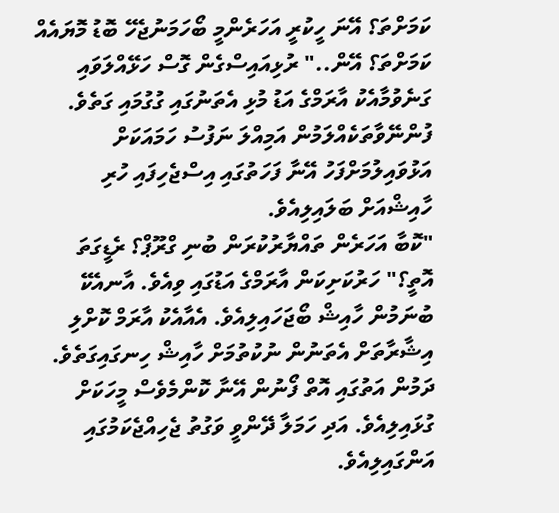ކަމަށްތަ؟ އޭނަ ހީކުރީ އަހަރެންމީ ބޯހަމަނުޖެހޭ ބޮޑު މޮޔައެއް ކަމަށްތަ؟ އޭން.." ރުޅިއައިސްގެން ގޮސް ހަޅޭއްލަވައި ގަނެވުމާއެކު އާރަމްގެ އަޑު މުޅި އެތަނުގައި ގުގުމައި ގަތެވެ. ފުންނޭވާތަކެއްލަމުން އަމިއްލަ ނަފުސު ހަމައަކަށް އަޅުވައިލުމަށްފަހު އޭނާ ފަހަތުގައި އިސްޖެހިފައި ހުރި ހާއިޝްއަށް ބަލައިލިއެވެ.
"ކޮބާ އަހަރެން ތައްޔާރުކުރަން ބުނި ގްރޫޕް؟ ރެޑީގަތަ އޮތީ؟" ހަރުކަށިކަން އާރަމްގެ އަޑުގައި ވިއެވެ. އާނއެކޭ ބުނަމުން ހާއިޝް ބޯޖަހައިލިއެވެ. އެއާއެކު އާރަމް ކޮށްލި އިޝާރާތަށް އެތަނުން ނުކުތުމަށް ހާއިޝް ހިނގައިގަތެވެ. ދަމުން އަތުގައި އޮތް ފޯނުން އޭނާ ކޮންމެވެސް މީހަކަށް ގުޅައިލިއެވެ. އަދި ހަމަލާ ދޭންވީ ވަގުތު ޖެހިއްޖެކަމުގައި އަންގައިލިއެވެ.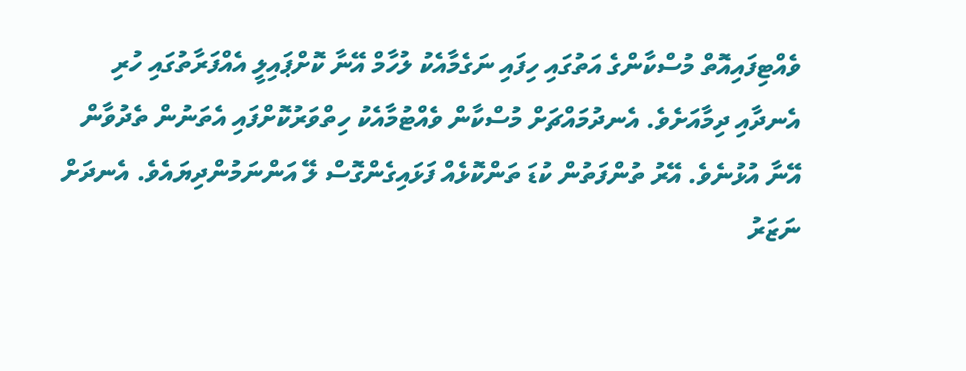ވެއްޓިފައިއޮތް މުސްކާންގެ އަތުގައި ހިފައި ނަގެމާއެކު ލުހާމް އޭނާ ކޮށްޕައިލީ އެއްފަރާތުގައި ހުރި އެނދާއި ދިމާއަށެވެ. އެނދުމައްޗަށް މުސްކާން ވެއްޓުމާއެކު ހިތްވަރުކޮށްފައި އެތަނުން ތެދުވާން އޭނާ އުޅުނެވެ. އޭރު ތުންފަތުން ކުޑަ ތަންކޮޅެއް ފަޅައިގެންގޮސް ލޭ އަންނަމުންދިޔައެވެ. އެނދަށް ނަޒަރު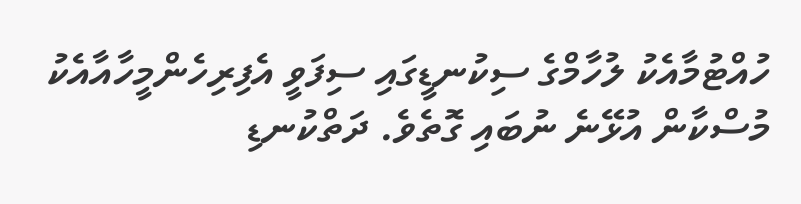ހުއްޓުމާއެކު ލުހާމްގެ ސިކުނޑީގައި ސިފަވީ އެފިރިހެންމީހާއާއެކު މުސްކާން އުޅޭނެ ނުބައި ގޮތެވެ. ދަތްކުނޑި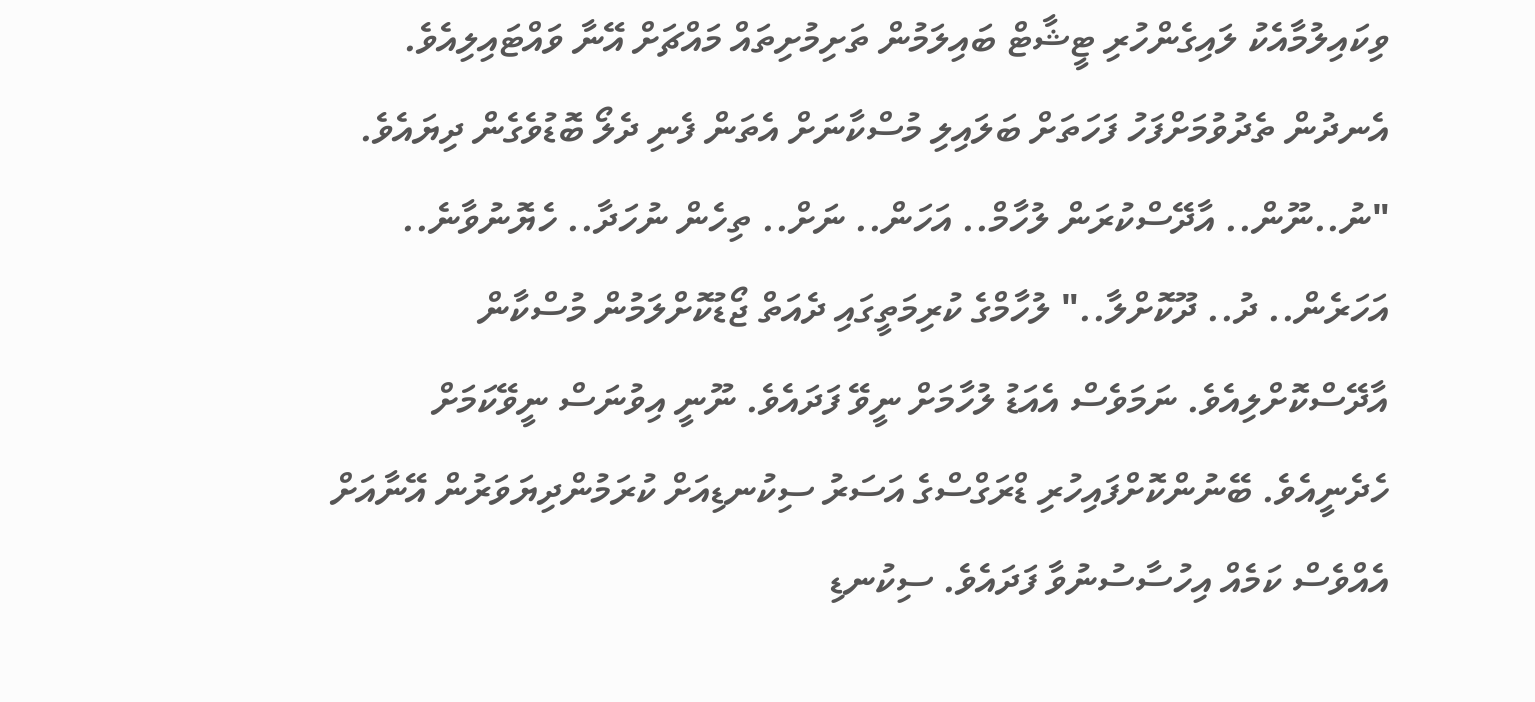ވިކައިލުމާއެކު ލައިގެންހުރި ޓީޝާޓް ބައިލަމުން ތަށިމުށިތައް މައްޗަށް އޭނާ ވައްޓައިލިއެވެ. އެނދުން ތެދުވުމަށްފަހު ފަހަތަށް ބަލައިލި މުސްކާނަށް އެތަން ފެނި ދެލޯ ބޮޑުވެގެން ދިޔައެވެ.
"ނު..ނޫން.. އާދޭސްކުރަން ލުހާމް.. އަހަން.. ނަށް.. ތިހެން ނުހަދާ.. ހެޔޮނުވާނެ.. އަހަރެން.. ދު.. ދޫކޮށްލާ.." ލުހާމްގެ ކުރިމަތީގައި ދެއަތް ޖޯޑުކޮށްލަމުން މުސްކާން އާދޭސްކޮށްލިއެވެ. ނަމަވެސް އެއަޑު ލުހާމަށް ނީވޭ ފަދައެވެ. ނޫނީ އިވުނަސް ނީވޭކަމަށް ހެދެނީއެވެ. ބޭނުންކޮށްފައިހުރި ޑްރަގްސްގެ އަސަރު ސިކުނޑިއަށް ކުރަމުންދިޔަވަރުން އޭނާއަށް އެއްވެސް ކަމެއް އިހުސާސުނުވާ ފަދައެވެ. ސިކުނޑި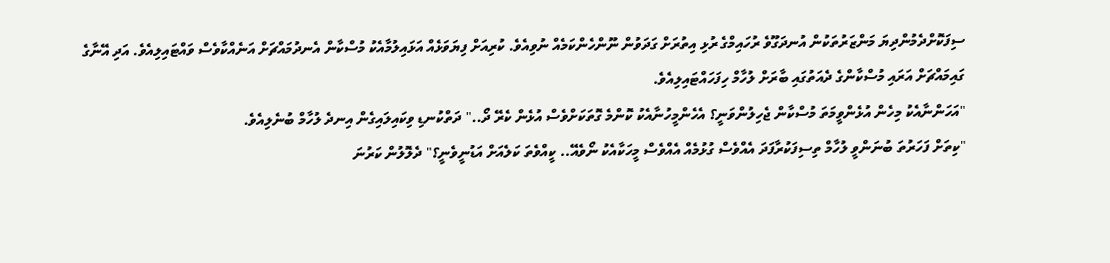ސިފަކޮށްދެމުންދިޔަ މަންޒަރުތަކުން އުނދަގޫވެ ރުހައިމްގެ ރުޅި އިތުރަށް ގަދަވުން ނޫންހެންކަމެއް ނުވިއެވެ. ކުރިއަށް ފިޔަވަޅެއް އަޅައިލުމާއެކު މުސްކާން އެނދުމައްޗަށް އަނެއްކާވެސް ވައްޓައިލިއެވެ. އަދި އޭނާގެ ގައިމައްޗަށް އަރައި މުސްކާންގެ ދެއަތުގައި ބާރަށް ލުހާމް ހިފަހައްޓައިލިއެވެ.
"އަހަންނާއެކު މިހެން އުޅެންވީމަތަ މުސްކާން ޖެހިލުންވަނީ؟ އެހެންމީހުނާއެކު ކޮންމެ ގޮތަކަށްވެސް އުޅެން ކެރޭ ދޯ.." ދަތްކުނޑި ވިކައިލައިގެން އިނދެ ލުހާމް ބުނެލިއެވެ.
"ކިތަށް ފަހަރުތަ ބުނަންވީ ލުހާމް ތިސިފަކުރާފަދަ އެއްވެސް ގުޅުމެއް އެއްވެސް މީހަކާއެކު ނޯވެއޭ.. ކީއްވެތަ ކަލެއަށް އަޑުނީވެނީ؟" ދެލޮލުން ކަރުނަ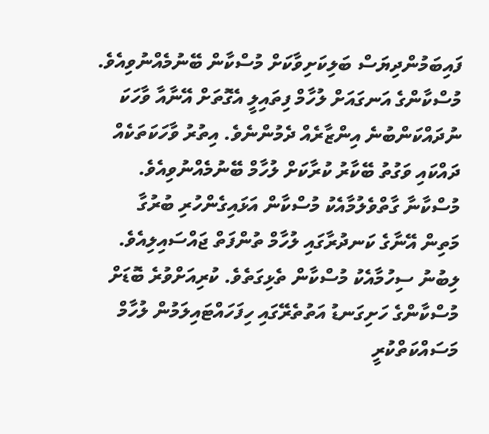ފައިބަމުންދިޔަސް ބަލިކަށިވާކަށް މުސްކާން ބޭނުމެއްނުވިއެވެ. މުސްކާންގެ އަނގައަށް ލުހާމް ފިތައިލީ އެގޮތަށް އޭނާއާ ވާހަކަ ނުދައްކަންބުނެ އިންޒާރެއް ދެމުންނެވެ. އިތުރު ވާހަކަތަކެއް ދައްކައި ވަގުތު ބޭކާރު ކުރާކަށް ލުހާމް ބޭނުމެއްނުވިއެވެ. މުސްކާނާ ގާތްވެލުމާއެކު މުސްކާން އަޅައިގެންހުރި ބުރުގާ މަތިން އޭނާގެ ކަނދުރާގައި ލުހާމް ތުންފަތް ޖައްސައިލިއެވެ. ލިބުނު ސިހުމާއެކު މުސްކާން ތެޅިގަތެވެ. ކުރިއަށްވުރެ ބޮޑަށް މުސްކާންގެ ހަށިގަނޑު އަތުތެރޭގައި ހިފަހައްޓައިލަމުން ލުހާމް މަސައްކަތްކުރީ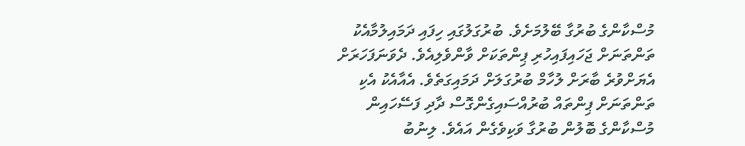މުސްކާންގެ ބުރުގާ ބޭލުމަށެވެ. ބުރުގަލުގައި ހިފައި ދަމައިލުމާއެކު ތަންތަނަށް ޖަހައިފައިހުރި ޕިންތަކަށް ވާންވެލިއެވެ. ދެވަނަފަހަރަށް އެޔަށްވުރެ ބާރަށް ލުހާމް ބުރުގަލަށް ދަމައިގަތެވެ. އެއާއެކު އެކި ތަންތަނަށް ޕިންތައް ބުރުއްސައިގެންގޮސް ދާދި ފަސޭހައިން މުސްކާންގެ ބޮލުން ބުރުގާ ވަކިވެގެން އައެވެ. ލިނުބު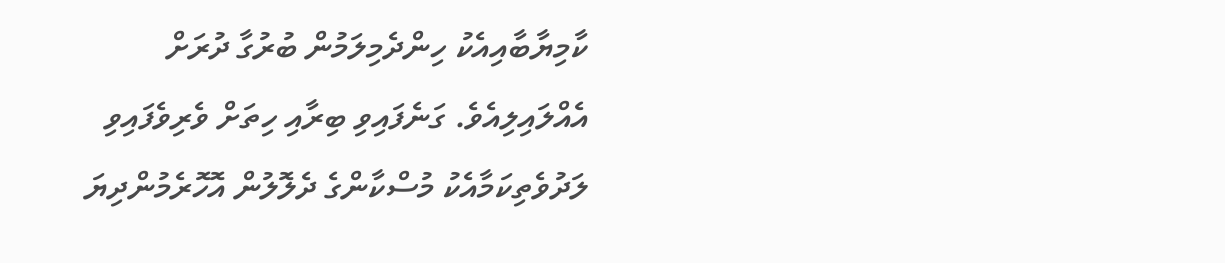ކާމިޔާބާއިއެކު ހިންދެމިލަމުން ބުރުގާ ދުރަށް އެއްލައިލިއެވެ. ގަނެފައިވި ބިރާއި ހިތަށް ވެރިވެފައިވި ލަދުވެތިކަމާއެކު މުސްކާންގެ ދެލޮލުން އޮހޮރެމުންދިޔަ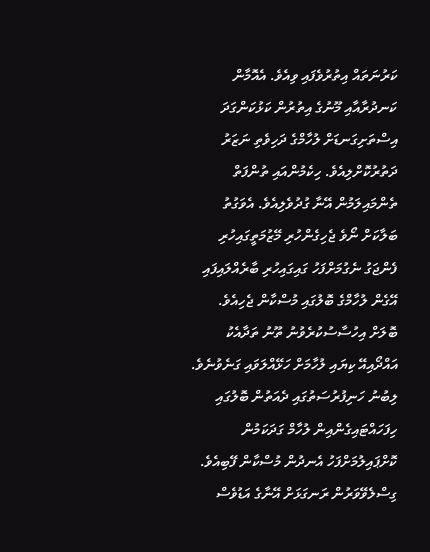ކަރުނަތައް އިތުރުވެފައި ވިއެވެ. އެއޮމާން ކަނދުރާއާއި މޫނުގެ އިތުރުން ކަޅުކަންގަދަ އިސްތަށިގަނޑަށް ލުހާމްގެ ދަހިވެތި ނަޒަރު ދަތުރުކޮށްލިއެވެ. ހިކެމުންއައި ތުންފަތް ތެންމައިލަމުން އޭނާ ގުދުވެލިއެވެ. އެވަގުތު ބަލާކަށް ނޯވެ ޖެހިގެންހުރި މޭޒުމަތީގައިހުރި ފެންޖަގު ނެގުމަށްފަހު ގައިގައިހުރި ބާރެއްލައިފައި އޭގެން ލުހާމްގެ ބޮލުގައި މުސްކާން ޖެހިއެވެ. ބޮލަށް އިހުސާސުކުރެވުނު ތޫނު ތަދާއެކު އައްދޯއިއޭ ކިޔައި ލުހާމަށް ހަޅޭއްލަވައި ގަނެވުނެވެ. ލިބުނު ހަނިފުރުސަތުގައި ދެއަތުން ބޮލުގައި ހިފަހައްޓައިގެންއިން ލުހާމް ގަދަކަމުން ކޮށްޕައިލުމަށްފަހު އެނދުން މުސްކާން ފޭބިއެވެ. ގިސްލެވޭވަރުން ރަނގަޅަށް އޭނާގެ އަޑުވެސް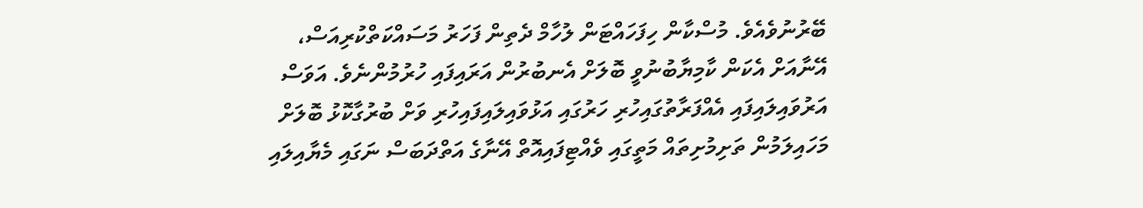ބޭރުނުވެއެވެ. މުސްކާން ހިފަހައްޓަން ލުހާމް ދެތިން ފަހަރު މަސައްކަތްކުރިއަސް، އޭނާއަށް އެކަން ކާމިޔާބުނުވީ ބޮލަށް އެނބުރުން އަރައިފައި ހުރުމުންނެވެ. އަވަސް އަރުވައިލައިފައި އެއްފަރާތުގައިހުރި ހަރުގައި އަޅުވައިލައިފައިހުރި ވަށް ބުރުގާކޮޅު ބޮލަށް މަހައިލަމުން ތަށިމުށިތައް މަތީގައި ވެއްޓިފައިއޮތް އޭނާގެ އަތްދަބަސް ނަގައި މެޔާއިލައި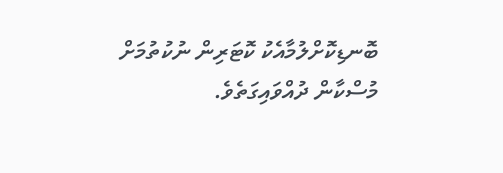ބޮނޑިކޮށްލުމާއެކު ކޮޓަރިން ނުކުތުމަށް މުސްކާން ދުއްވައިގަތެވެ.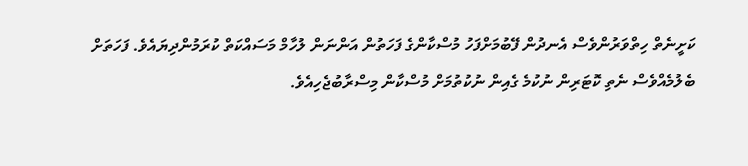ކަށީނެތް ހިތްވަރުންވެސް އެނދުން ފޭބުމަށްފަހު މުސްކާންގެ ފަހަތުން އަންނަން ލުހާމް މަސައްކަތް ކުރަމުންދިޔައެވެ. ފަހަތަށް ބެލުމެއްވެސް ނެތި ކޮޓަރިން ނުކުމެ ގެއިން ނުކުތުމަށް މުސްކާން މިސްރާބުޖެހިއެވެ.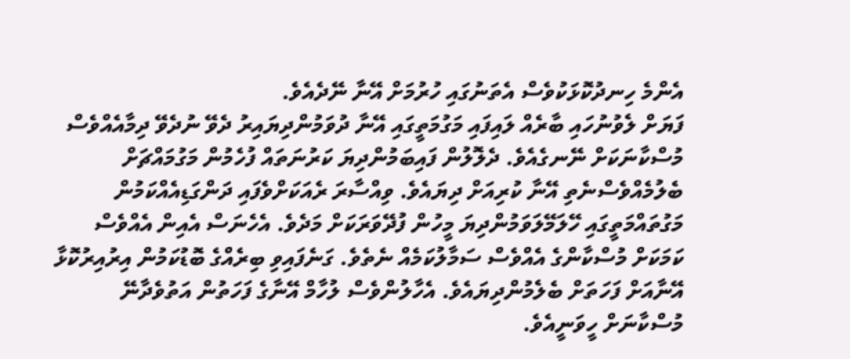އެންމެ ހިނދުކޮޅަކުވެސް އެތަނުގައި ހުރުމަށް އޭނާ ނޭދެއެވެ.
ފަޔަށް ލެވުނުހައި ބާރެއް ލައިފައި މަގުމަތީގައި އޭނާ ދުވަމުންދިޔައިރު ދެވޭ ނުދެވޭ ދިމާއެއްވެސް މުސްކާނަކަށް ނޭނގެއެވެ. ދެލޮލުން ފައިބަމުންދިޔަ ކަރުނަތައް ފުހެމުން މަގުމައްޗަށް ބެލުމެއްވެސްނެތި އޭނާ ކުރިއަށް ދިޔައެވެ. ވިއްސާރަ ރެއަކަށްވެފައި ދަންގަޑިއެއްކަމުން މަގުތައްމަތީގައި ހޭލަމޭލަވަމުންދިޔަ މީހުން ފުދޭވަރަކަށް މަދެވެ. އެހެނަސް އެއިން އެއްވެސް ކަމަކަށް މުސްކާންގެ އެއްވެސް ސަމާލުކަމެއް ނެތެވެ. ގަނެފައިވި ބިރެއްގެ ބޮޑުކަމުން އިރުއިރުކޮޅާ އޭނާއަށް ފަހަތަށް ބެލެމުންދިޔައެވެ. އެހާލުންވެސް ލުހާމް އޭނާގެ ފަހަތުން އަތުވެދާނޭ މުސްކާނަށް ހީވަނީއެވެ.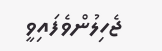ޖެހިލުންވެފައިވީ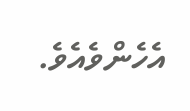އެހެންވެއެވެ.